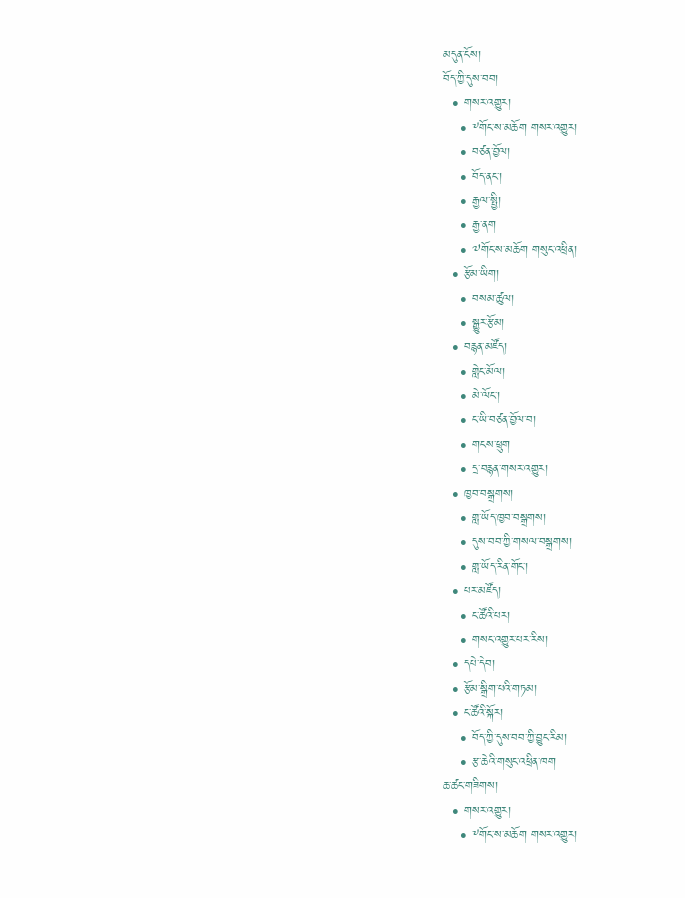མདུན་ངོས།
བོད་ཀྱི་དུས་བབ།
  • གསར་འགྱུར།
    • ༸གོང་ས་མཆོག གསར་འགྱུར།
    • བཙན་བྱོལ།
    • བོད་ནང་།
    • རྒྱལ་སྤྱི།
    • རྒྱ་ནག
    • ༧གོང་ས་མཆོག གསུང་འཕྲིན།
  • རྩོམ་ཡིག།
    • བསམ་ཚུལ།
    • སྒྱུར་རྩོམ།
  • བརྙན་མཛོད།
    • གླེང་མོལ།
    • མེ་ལོང་།
    • ང་ཡི་བཙན་བྱོལ་བ།
    • གངས་ཕྲུག
    • དྲ་བརྙན་གསར་འགྱུར།
  • ཁྱབ་བསྒྲགས།
    • གླ་ཡོད་ཁྱབ་བསྒྲགས།
    • དུས་བབ་ཀྱི་གསལ་བསྒྲགས།
    • གླ་ཡོད་རིན་གོང་།
  • པར་མཛོད།
    • ང་ཚོའི་པར།
    • གསང་འགྱུར་པར་རིས།
  • དཔེ་དེབ།
  • རྩོམ་སྒྲིག་པའི་གཏམ།
  • ང་ཚོའི་སྐོར།
    • བོད་ཀྱི་དུས་བབ་ཀྱི་བྱུང་རིམ།
    • རྩ་ཆེའི་གསུང་འཕྲིན་ཁག
ཆ་ཚང་གཟིགས།
  • གསར་འགྱུར།
    • ༸གོང་ས་མཆོག གསར་འགྱུར།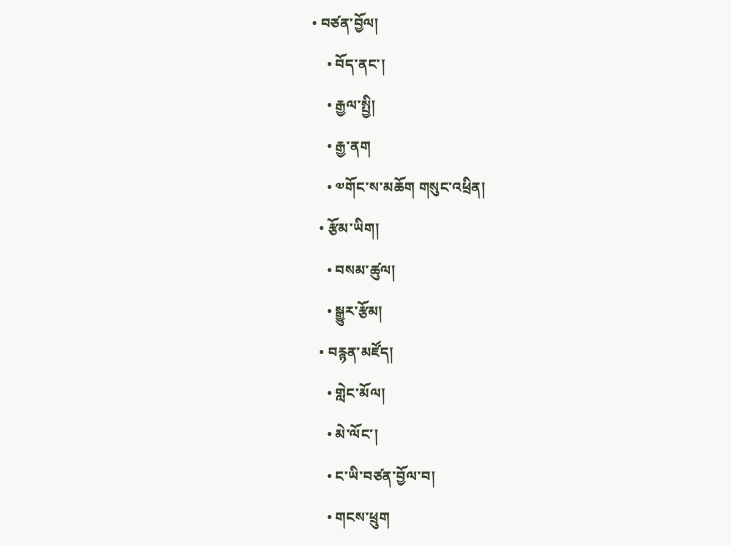• བཙན་བྱོལ།
    • བོད་ནང་།
    • རྒྱལ་སྤྱི།
    • རྒྱ་ནག
    • ༧གོང་ས་མཆོག གསུང་འཕྲིན།
  • རྩོམ་ཡིག།
    • བསམ་ཚུལ།
    • སྒྱུར་རྩོམ།
  • བརྙན་མཛོད།
    • གླེང་མོལ།
    • མེ་ལོང་།
    • ང་ཡི་བཙན་བྱོལ་བ།
    • གངས་ཕྲུག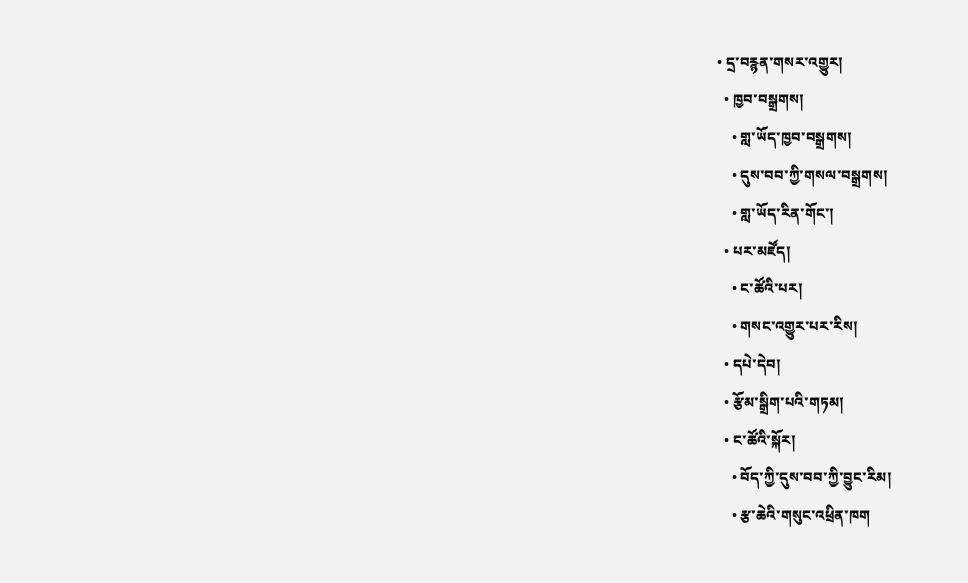• དྲ་བརྙན་གསར་འགྱུར།
  • ཁྱབ་བསྒྲགས།
    • གླ་ཡོད་ཁྱབ་བསྒྲགས།
    • དུས་བབ་ཀྱི་གསལ་བསྒྲགས།
    • གླ་ཡོད་རིན་གོང་།
  • པར་མཛོད།
    • ང་ཚོའི་པར།
    • གསང་འགྱུར་པར་རིས།
  • དཔེ་དེབ།
  • རྩོམ་སྒྲིག་པའི་གཏམ།
  • ང་ཚོའི་སྐོར།
    • བོད་ཀྱི་དུས་བབ་ཀྱི་བྱུང་རིམ།
    • རྩ་ཆེའི་གསུང་འཕྲིན་ཁག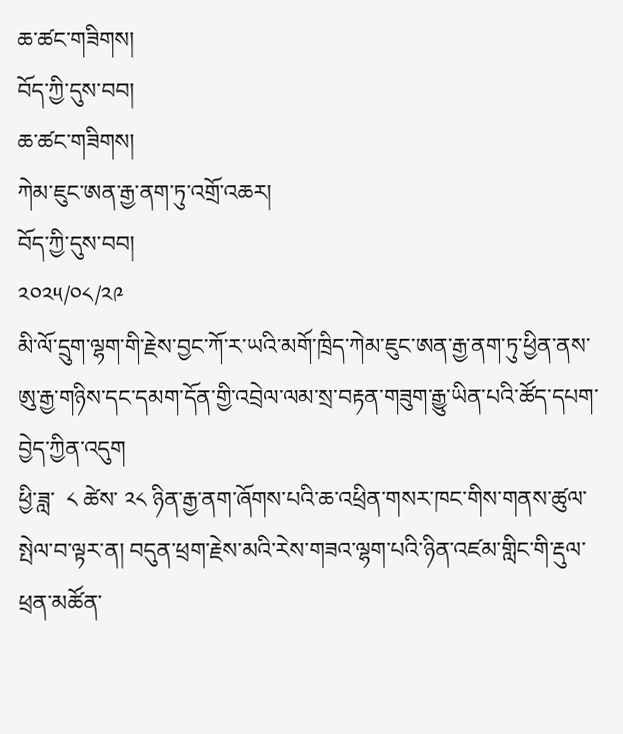ཆ་ཚང་གཟིགས།
བོད་ཀྱི་དུས་བབ།
ཆ་ཚང་གཟིགས།
ཀེམ་ཇུང་ཨན་རྒྱ་ནག་ཏུ་འགྲོ་འཆར།
བོད་ཀྱི་དུས་བབ།
༢༠༢༥/༠༨/༢༩
མི་ལོ་དྲུག་ལྷག་གི་རྗེས་བྱང་ཀོ་ར་ཡའི་མགོ་ཁྲིད་ཀེམ་ཇུང་ཨན་རྒྱ་ནག་ཏུ་ཕྱིན་ནས་ཨུ་རྒྱ་གཉིས་དང་དམག་དོན་གྱི་འབྲེལ་ལམ་སྲ་བརྟན་གཟུག་རྒྱུ་ཡིན་པའི་ཚོད་དཔག་བྱེད་ཀྱིན་འདུག
ཕྱི་ཟླ་  ༨ ཚེས་ ༢༨ ཉིན་རྒྱ་ནག་ཞོགས་པའི་ཆ་འཕྲིན་གསར་ཁང་གིས་གནས་ཚུལ་སྤེལ་བ་ལྟར་ན། བདུན་ཕྲག་རྗེས་མའི་རེས་གཟའ་ལྷག་པའི་ཉིན་འཛམ་གླིང་གི་རྡུལ་ཕྲན་མཚོན་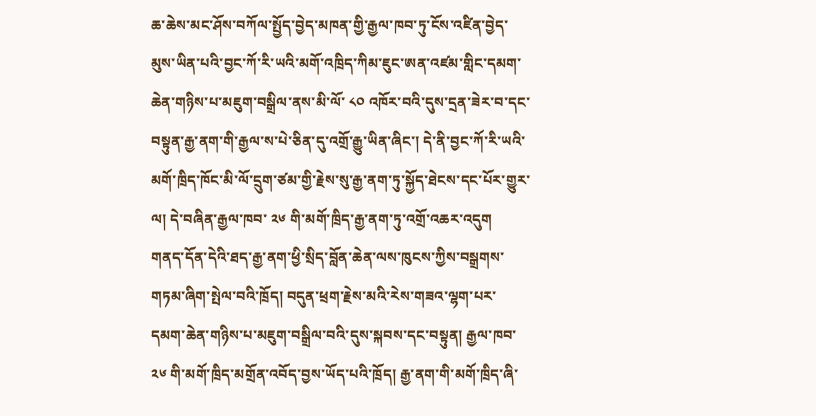ཆ་ཆེས་མང་ཤོས་བཀོལ་སྤྱོད་བྱེད་མཁན་གྱི་རྒྱལ་ཁབ་ཏུ་ངོས་འཛིན་བྱེད་མུས་ཡིན་པའི་བྱང་ཀོ་རི་ཡའི་མགོ་འཁྲིད་ཀིམ་ཇུང་ཨན་འཛམ་གླིང་དམག་ཆེན་གཉིས་པ་མཇུག་བསྒྲིལ་ནས་མི་ལོ་ ༨༠ འཁོར་བའི་དུས་དྲན་ཟེར་བ་དང་བསྟུན་རྒྱ་ནག་གི་རྒྱལ་ས་པེ་ཅིན་དུ་འགྲོ་རྒྱུ་ཡིན་ཞིང་། དེ་ནི་བྱང་ཀོ་རི་ཡའི་མགོ་ཁྲིད་ཁོང་མི་ལོ་དྲུག་ཙམ་གྱི་རྗེས་སུ་རྒྱ་ནག་ཏུ་སྐྱོད་ཐེངས་དང་པོར་གྱུར་ལ། དེ་བཞིན་རྒྱལ་ཁབ་ ༢༦ གི་མགོ་ཁྲིད་རྒྱ་ནག་ཏུ་འགྲོ་འཆར་འདུག
གནད་དོན་དེའི་ཐད་རྒྱ་ནག་ཕྱི་སྲིད་བློན་ཆེན་ལས་ཁུངས་ཀྱིས་བསྒྲགས་གཏམ་ཞིག་སྤེལ་བའི་ཁྲོད། བདུན་ཕྲག་རྗེས་མའི་རེས་གཟའ་ལྷག་པར་དམག་ཆེན་གཉིས་པ་མཇུག་བསྒྲིལ་བའི་དུས་སྐབས་དང་བསྟུན། རྒྱལ་ཁབ་ ༢༦ གི་མགོ་ཁྲིད་མགྲོན་འབོད་བྱས་ཡོད་པའི་ཁྲོད། རྒྱ་ནག་གི་མགོ་ཁྲིད་ཞི་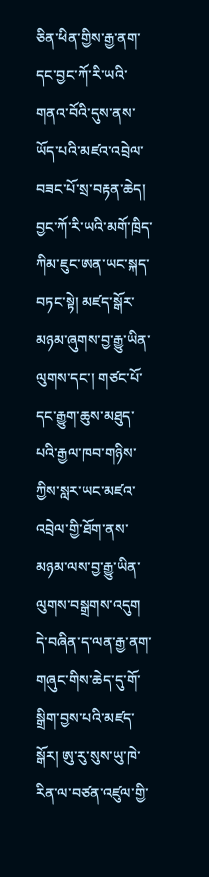ཅིན་ཕིན་གྱིས་རྒྱ་ནག་དང་བྱང་ཀོ་རི་ཡའི་གནའ་བོའི་དུས་ནས་ཡོད་པའི་མཛའ་འབྲེལ་བཟང་པོ་སྲ་བརྟན་ཆེད། བྱང་ཀོ་རི་ཡའི་མགོ་ཁྲིད་ཀིམ་ཇུང་ཨན་ཡང་སྐད་བཏང་སྟེ། མཛད་སྒོར་མཉམ་ཞུགས་བྱ་རྒྱུ་ཡིན་ལུགས་དང་། གཙང་པོ་དང་རྒྱུག་ཆུས་མཐུད་པའི་རྒྱལ་ཁབ་གཉིས་ཀྱིས་སླར་ཡང་མཛའ་འབྲེལ་གྱི་ཐོག་ནས་མཉམ་ལས་བྱ་རྒྱུ་ཡིན་ལུགས་བསྒྲགས་འདུག
དེ་བཞིན་ད་ལན་རྒྱ་ནག་གཞུང་གིས་ཆེད་དུ་གོ་སྒྲིག་བྱས་པའི་མཛད་སྒོར། ཨུ་རུ་སུས་ཡུ་ཁེ་རིན་ལ་བཙན་འཛུལ་གྱི་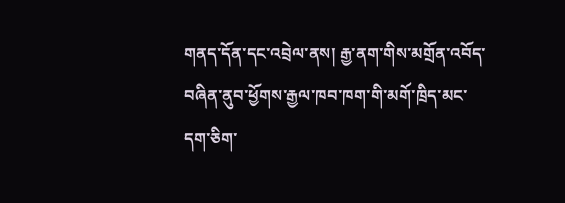གནད་དོན་དང་འབྲེལ་ནས། རྒྱ་ནག་གིས་མགྲོན་འབོད་བཞིན་ནུབ་ཕྱོགས་རྒྱལ་ཁབ་ཁག་གི་མགོ་ཁྲིད་མང་དག་ཅིག་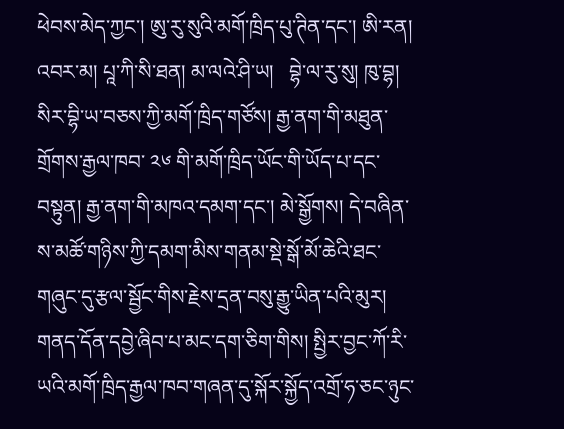ཕེབས་མེད་ཀྱང་། ཨུ་རུ་སུའི་མགོ་ཁྲིད་པུ་ཊིན་དང་། ཨི་རན། འབར་མ། པཱ་ཀི་སི་ཐན། མ་ལའེ་ཤི་ཡ།   བྷེ་ལ་རུ་སུ། ཁུ་བྷ། སིར་བྷི་ཡ་བཅས་ཀྱི་མགོ་ཁྲིད་གཙོས། རྒྱ་ནག་གི་མཐུན་གྲོགས་རྒྱལ་ཁབ་ ༢༦ གི་མགོ་ཁྲིད་ཡོང་གི་ཡོད་པ་དང་བསྟུན། རྒྱ་ནག་གི་མཁའ་དམག་དང་། མེ་སྒྱོགས། དེ་བཞིན་ས་མཚོ་གཉིས་ཀྱི་དམག་མིས་གནམ་སྡེ་སྒོ་མོ་ཆེའི་ཐང་གཞུང་དུ་རྩལ་སྦྱོང་གིས་རྗེས་དྲན་བསུ་རྒྱུ་ཡིན་པའི་མུར། གནད་དོན་དབྱེ་ཞིབ་པ་མང་དག་ཅིག་གིས། སྤྱིར་བྱང་ཀོ་རི་ཡའི་མགོ་ཁྲིད་རྒྱལ་ཁབ་གཞན་དུ་སྐོར་སྐྱོད་འགྲོ་ཧ་ཅང་ཉུང་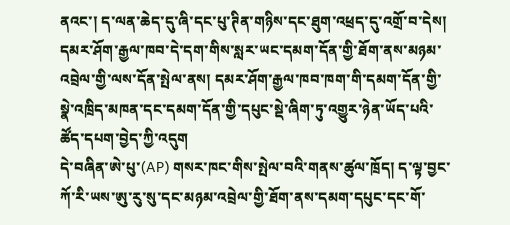ནའང་། ད་ལན་ཆེད་དུ་ཞི་དང་པུ་ཊིན་གཉིས་དང་ཐུག་འཕྲད་དུ་འགྲོ་བ་དེས། དམར་ཤོག་རྒྱལ་ཁབ་དེ་དག་གིས་སླར་ཡང་དམག་དོན་གྱི་ཐོག་ནས་མཉམ་འབྲེལ་གྱི་ལས་དོན་སྤེལ་ནས། དམར་ཤོག་རྒྱལ་ཁབ་ཁག་གི་དམག་དོན་གྱི་སྣེ་འཁྲིད་མཁན་དང་དམག་དོན་གྱི་དཔུང་སྡེ་ཞིག་ཏུ་འགྱུར་ཉེན་ཡོད་པའི་ཚོད་དཔག་བྱེད་ཀྱི་འདུག
དེ་བཞིན་ཨེ་པུ་(AP) གསར་ཁང་གིས་སྤེལ་བའི་གནས་ཚུལ་ཁྲོད། ད་ལྟ་བྱང་ཀོ་རི་ཡས་ཨུ་རུ་སུ་དང་མཉམ་འབྲེལ་གྱི་ཐོག་ནས་དམག་དཔུང་དང་གོ་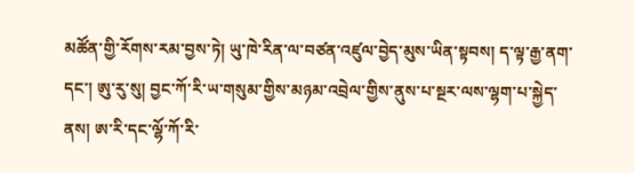མཚོན་གྱི་རོགས་རམ་བྱས་ཏེ། ཡུ་ཁེ་རིན་ལ་བཙན་འཛུལ་བྱེད་མུས་ཡིན་སྟབས། ད་ལྟ་རྒྱ་ནག་དང་། ཨུ་རུ་སུ། བྱང་ཀོ་རི་ཡ་གསུམ་གྱིས་མཉམ་འབྲེལ་གྱིས་ནུས་པ་སྔར་ལས་ལྷག་པ་སྐྱེད་ནས། ཨ་རི་དང་ལྷོ་ཀོ་རི་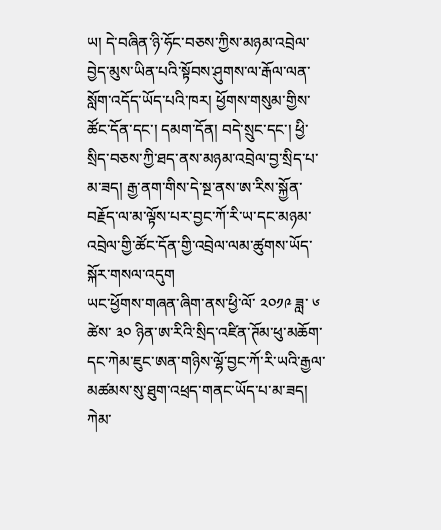ཡ། དེ་བཞིན་ཉི་ཧོང་བཅས་ཀྱིས་མཉམ་འབྲེལ་བྱེད་མུས་ཡིན་པའི་སྟོབས་ཤུགས་ལ་རྒོལ་ལན་སློག་འདོད་ཡོད་པའི་ཁར། ཕྱོགས་གསུམ་གྱིས་ཚོང་དོན་དང་། དམག་དོན། བདེ་སྲུང་དང་། ཕྱི་སྲིད་བཅས་ཀྱི་ཐད་ནས་མཉམ་འབྲེལ་བྱ་སྲིད་པ་མ་ཟད། རྒྱ་ནག་གིས་དེ་སྔ་ནས་ཨ་རིས་སྐྱོན་བརྗོད་ལ་མ་ལྟོས་པར་བྱང་ཀོ་རི་ཡ་དང་མཉམ་འབྲེལ་གྱི་ཚོང་དོན་གྱི་འབྲེལ་ལམ་ཚུགས་ཡོད་སྐོར་གསལ་འདུག
ཡང་ཕྱོགས་གཞན་ཞིག་ནས་ཕྱི་ལོ་ ༢༠༡༩ ཟླ་ ༦ ཚེས་ ༣༠ ཉིན་ཨ་རིའི་སྲིད་འཛིན་ཊོམ་ཕུ་མཆོག་དང་ཀེམ་ཇུང་ཨན་གཉིས་ལྷོ་བྱང་ཀོ་རི་ཡའི་རྒྱལ་མཚམས་སུ་ཐུག་འཕྲད་གནང་ཡོད་པ་མ་ཟད། ཀེམ་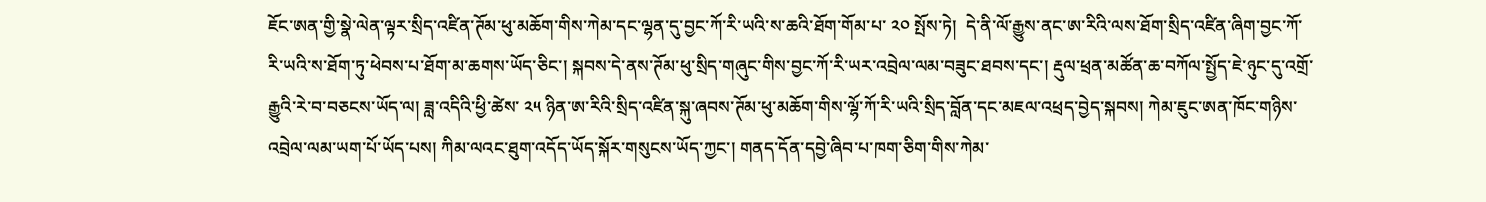ཇོང་ཨན་གྱི་སྣེ་ལེན་ལྟར་སྲིད་འཛིན་ཊོམ་ཕུ་མཆོག་གིས་ཀེམ་དང་ལྷན་དུ་བྱང་ཀོ་རི་ཡའི་ས་ཆའི་ཐོག་གོམ་པ་ ༢༠ སྤོས་ཏེ།  དེ་ནི་ལོ་རྒྱུས་ནང་ཨ་རིའི་ལས་ཐོག་སྲིད་འཛིན་ཞིག་བྱང་ཀོ་རི་ཡའི་ས་ཐོག་ཏུ་ཕེབས་པ་ཐོག་མ་ཆགས་ཡོད་ཅིང་། སྐབས་དེ་ནས་ཊོམ་ཕུ་སྲིད་གཞུང་གིས་བྱང་ཀོ་རི་ཡར་འབྲེལ་ལམ་བཟུང་ཐབས་དང་། རྡུལ་ཕྲན་མཚོན་ཆ་བཀོལ་སྤྱོད་ཇེ་ཉུང་དུ་འགྲོ་རྒྱུའི་རེ་བ་བཅངས་ཡོད་ལ། ཟླ་འདིའི་ཕྱི་ཚེས་ ༢༥ ཉིན་ཨ་རིའི་སྲིད་འཛིན་སྐུ་ཞབས་ཊོམ་ཕུ་མཆོག་གིས་ལྷོ་ཀོ་རི་ཡའི་སྲིད་བློན་དང་མཇལ་འཕྲད་བྱེད་སྐབས། ཀེམ་ཇུང་ཨན་ཁོང་གཉིས་འབྲེལ་ལམ་ཡག་པོ་ཡོད་པས། ཀིམ་ལའང་ཐུག་འདོད་ཡོད་སྐོར་གསུངས་ཡོད་ཀྱང་། གནད་དོན་དབྱེ་ཞིབ་པ་ཁག་ཅིག་གིས་ཀེམ་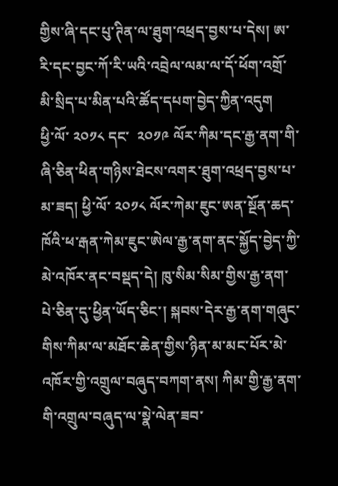གྱིས་ཞི་དང་པུ་ཊིན་ལ་ཐུག་འཕྲད་བྱས་པ་དེས། ཨ་རི་དང་བྱང་ཀོ་རི་ཡའི་འབྲེལ་ལམ་ལ་དོ་ཕོག་འགྲོ་མི་སྲིད་པ་མིན་པའི་ཚོད་དཔག་བྱེད་ཀྱིན་འདུག
ཕྱི་ལོ་ ༢༠༡༨ དང་  ༢༠༡༩ ལོར་ཀིམ་དང་རྒྱ་ནག་གི་ཞི་ཅིན་ཕིན་གཉིས་ཐེངས་འགར་ཐུག་འཕྲད་བྱས་པ་མ་ཟད། ཕྱི་ལོ་ ༢༠༡༨ ལོར་ཀེམ་ཇུང་ཨན་སྔོན་ཆད་ཁོའི་ཕ་རྒན་ཀེམ་ཇུང་ཨེལ་རྒྱ་ནག་ནང་སྐྱོད་བྱེད་ཀྱི་མེ་འཁོར་ནང་བསྡད་དེ། ཁུ་སིམ་སིམ་གྱིས་རྒྱ་ནག་པེ་ཅིན་དུ་ཕྱིན་ཡོད་ཅིང་། སྐབས་དེར་རྒྱ་ནག་གཞུང་གིས་ཀིམ་ལ་མཐོང་ཆེན་གྱིས་ཉིན་མ་མང་པོར་མེ་འཁོར་གྱི་འགྲུལ་བཞུད་བཀག་ནས། ཀིམ་གྱི་རྒྱ་ནག་གི་འགྲུལ་བཞུད་ལ་སྣེ་ལེན་ཟབ་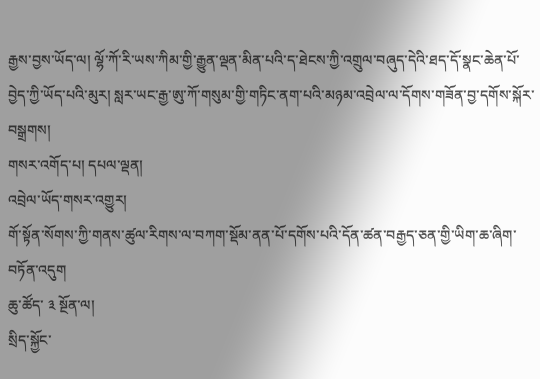རྒྱས་བྱས་ཡོད་ལ། ལྷོ་ཀོ་རི་ཡས་ཀིམ་གྱི་རྒྱུན་ལྡན་མིན་པའི་ད་ཐེངས་ཀྱི་འགྲུལ་བཞུད་དེའི་ཐད་དོ་སྣང་ཆེན་པོ་བྱེད་ཀྱི་ཡོད་པའི་མུར། སླར་ཡང་རྒྱ་ཨུ་ཀོ་གསུམ་གྱི་གཏིང་ནག་པའི་མཉམ་འབྲེལ་ལ་དོགས་གཟོན་བྱ་དགོས་སྐོར་བསྒྲགས།
གསར་འགོད་པ། དཔལ་ལྡན།
འབྲེལ་ཡོད་གསར་འགྱུར།
གོ་སྟོན་སོགས་ཀྱི་གནས་ཚུལ་རིགས་ལ་བཀག་སྡོམ་ནན་པོ་དགོས་པའི་དོན་ཚན་བརྒྱད་ཅན་གྱི་ཡིག་ཆ་ཞིག་བཏོན་འདུག
ཆུ་ཚོད་ ༣ སྔོན་ལ།
སྲིད་སྐྱོང་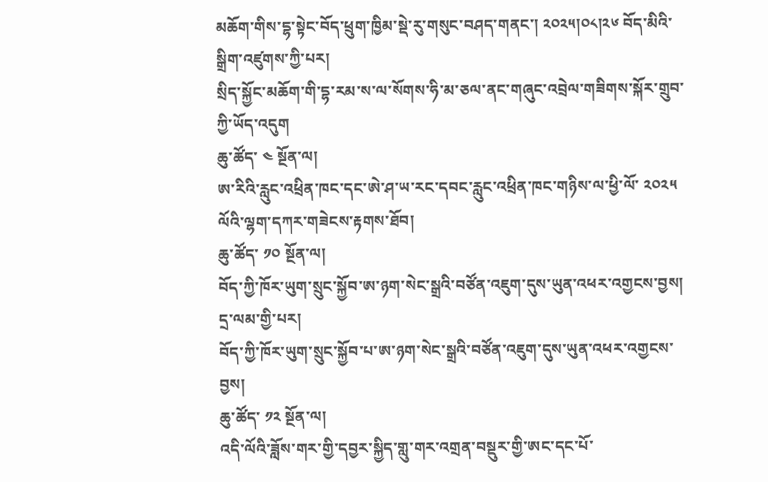མཆོག་གིས་དྷ་སྟེང་བོད་ཕྲུག་ཁྱིམ་སྡེ་རུ་གསུང་བཤད་གནང་། ༢༠༢༥།༠༨།༢༦ བོད་མིའི་སྒྲིག་འཛུགས་ཀྱི་པར།
སྲིད་སྐྱོང་མཆོག་གི་དྷ་རམ་ས་ལ་སོགས་ཧི་མ་ཅལ་ནང་གཞུང་འབྲེལ་གཟིགས་སྐོར་གྲུབ་ཀྱི་ཡོད་འདུག
ཆུ་ཚོད་ ༤ སྔོན་ལ།
ཨ་རིའི་རླུང་འཕྲིན་ཁང་དང་ཨེ་ཤ་ཡ་རང་དབང་རླུང་འཕྲིན་ཁང་གཉིས་ལ་ཕྱི་ལོ་ ༢༠༢༥ ལོའི་ལྷག་དཀར་གཟེངས་རྟགས་ཐོབ།
ཆུ་ཚོད་ ༡༠ སྔོན་ལ།
བོད་ཀྱི་ཁོར་ཡུག་སྲུང་སྐྱོབ་ཨ་ཉག་སེང་སྒྲའི་བཙོན་འཇུག་དུས་ཡུན་འཕར་འགྱངས་བྱས། དྲ་ལམ་གྱི་པར།
བོད་ཀྱི་ཁོར་ཡུག་སྲུང་སྐྱོབ་པ་ཨ་ཉག་སེང་སྒྲའི་བཙོན་འཇུག་དུས་ཡུན་འཕར་འགྱངས་བྱས།
ཆུ་ཚོད་ ༡༢ སྔོན་ལ།
འདི་ལོའི་ཟློས་གར་གྱི་དབྱར་སྐྱིད་གླུ་གར་འགྲན་བསྡུར་གྱི་ཨང་དང་པོ་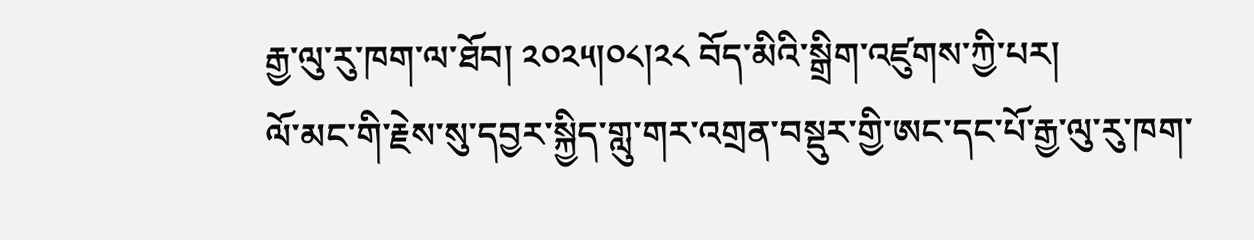རྒྱ་ལུ་རུ་ཁག་ལ་ཐོབ། ༢༠༢༥།༠༨།༢༨ བོད་མིའི་སྒྲིག་འཛུགས་ཀྱི་པར།
ལོ་མང་གི་རྗེས་སུ་དབྱར་སྐྱིད་གླུ་གར་འགྲན་བསྡུར་གྱི་ཨང་དང་པོ་རྒྱ་ལུ་རུ་ཁག་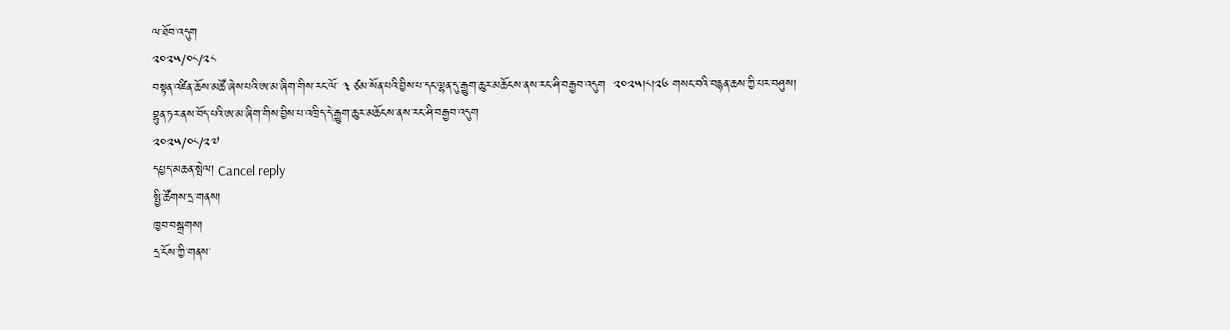ལ་ཐོབ་འདུག
༢༠༢༥/༠༨/༢༨
བསྟན་འཛིན་ཆོས་མཚོ་ཞེས་པའི་ཨ་མ་ཞིག་གིས་རང་ལོ་ ༣ ཙམ་སོན་པའི་བྱིས་པ་དང་ལྷན་དུ་རྒྱུག་ཆུར་མཆོངས་ནས་རང་ཤི་བརྒྱབ་འདུག  ༢༠༢༥།༨།༢༦ གསང་བའི་བརྙན་ཆས་ཀྱི་པར་བཤུས།
བྷུན་ཏར་ནས་བོད་པའི་ཨ་མ་ཞིག་གིས་བྱིས་པ་འཁྲིད་དེ་རྒྱུག་ཆུར་མཆོངས་ནས་རང་ཤི་བརྒྱབ་འདུག
༢༠༢༥/༠༨/༢༧
དཔྱད་མཆན་སྤེལ། Cancel reply
སྤྱི་ཚོགས་དྲ་གནས།
ཁྱབ་བསྒྲགས།
དྲ་ངོས་ཀྱི་གནས་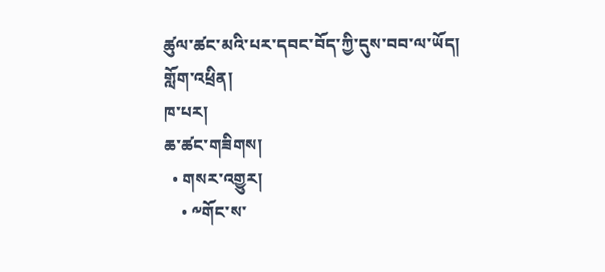ཚུལ་ཚང་མའི་པར་དབང་བོད་ཀྱི་དུས་བབ་ལ་ཡོད།
གློག་འཕྲིན།
ཁ་པར།
ཆ་ཚང་གཟིགས།
  • གསར་འགྱུར།
    • ༸གོང་ས་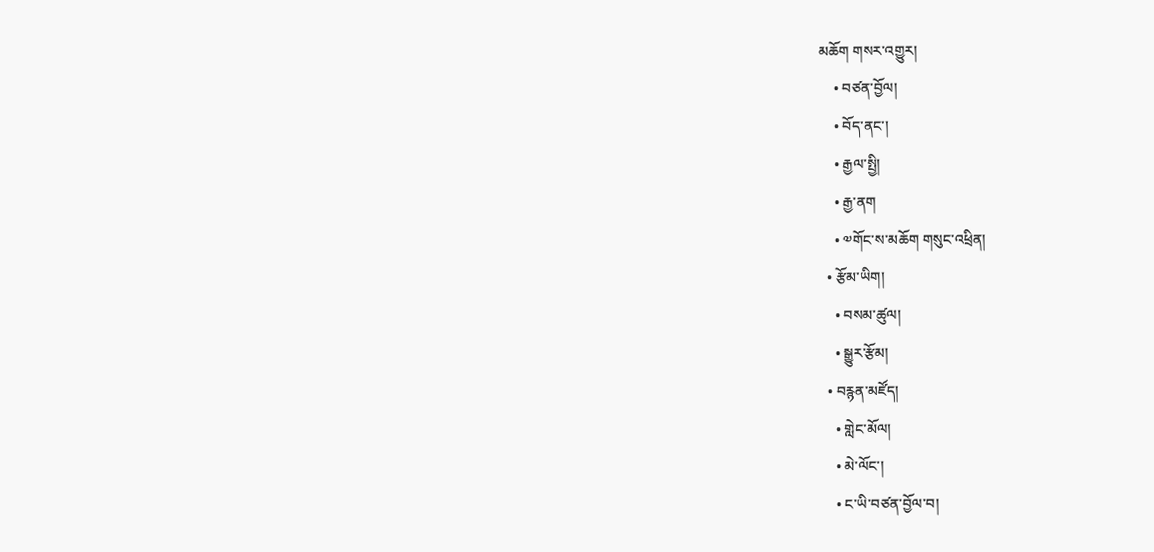མཆོག གསར་འགྱུར།
    • བཙན་བྱོལ།
    • བོད་ནང་།
    • རྒྱལ་སྤྱི།
    • རྒྱ་ནག
    • ༧གོང་ས་མཆོག གསུང་འཕྲིན།
  • རྩོམ་ཡིག།
    • བསམ་ཚུལ།
    • སྒྱུར་རྩོམ།
  • བརྙན་མཛོད།
    • གླེང་མོལ།
    • མེ་ལོང་།
    • ང་ཡི་བཙན་བྱོལ་བ།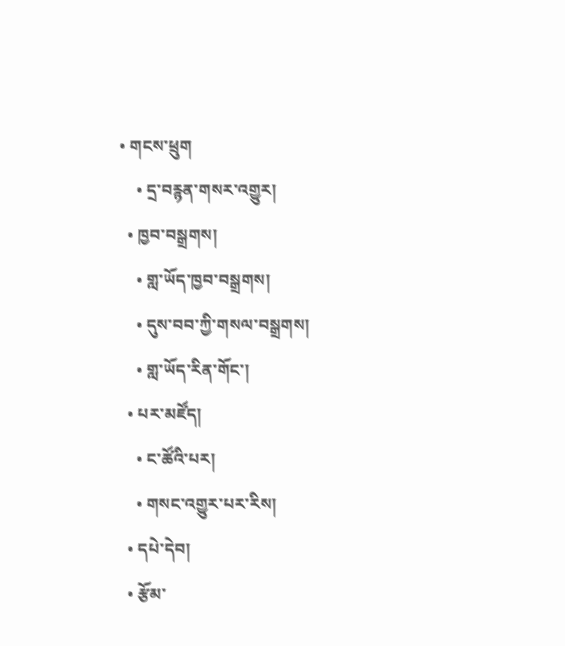• གངས་ཕྲུག
    • དྲ་བརྙན་གསར་འགྱུར།
  • ཁྱབ་བསྒྲགས།
    • གླ་ཡོད་ཁྱབ་བསྒྲགས།
    • དུས་བབ་ཀྱི་གསལ་བསྒྲགས།
    • གླ་ཡོད་རིན་གོང་།
  • པར་མཛོད།
    • ང་ཚོའི་པར།
    • གསང་འགྱུར་པར་རིས།
  • དཔེ་དེབ།
  • རྩོམ་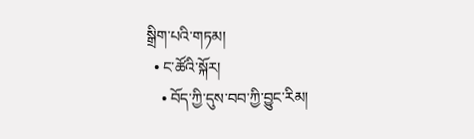སྒྲིག་པའི་གཏམ།
  • ང་ཚོའི་སྐོར།
    • བོད་ཀྱི་དུས་བབ་ཀྱི་བྱུང་རིམ།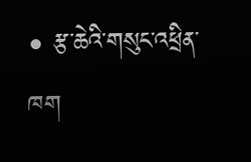• རྩ་ཆེའི་གསུང་འཕྲིན་ཁག